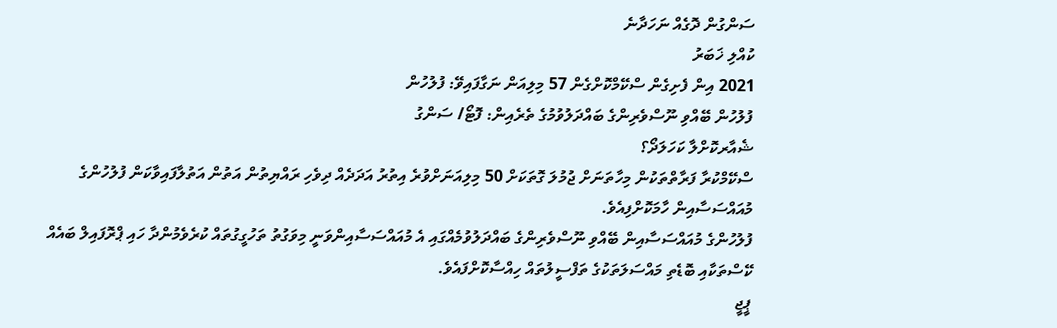ސަންގުން ދޮގެއް ނަހަދާނެ
ކުއްލި ޚަބަރު
2021 އިން ފެށިގެން ސްކޭމްކޮށްގެން 57 މިލިއަން ނަގާފައިވޭ: ފުލުހުން
ފުލުހުން ބޭއްވި ނޫސްވެރިންގެ ބައްދަލުވުމުގެ ތެރެއިން: ފޮޓޯ/ ސަންގު
ޝެއާރކޮށްލާ ކަހަލަދޯ؟
ސްކޭމްކުރާ ފަރާތްތަކުން މިހާތަނަށް ޖުމުލަ ގޮތަކަށް 50 މިލިއަނަށްވުރެ އިތުރު އަދަދެއް ދިވެހި ރައްޔިތުން އަތުން އަތުލާފައިވާކަން ފުލުހުންގެ މުއައްސަސާއިން ހާމަކޮށްފިއެވެ.
ފުލުހުންގެ މުއައްސަސާއިން ބޭއްވި ނޫސްވެރިންގެ ބައްދަލުވުމެއްގައި އެ މުއައްސަސާއިންވަނީ މިވަގުތު ތަހުގީގުތައް ކުރެވެމުންދާ ހައި ޕްރޮފައިލް ބައެއް ކޭސްތަކާއި ބޮޑެތި މައްސަލަތަކުގެ ތަފްސީލުތައް ހިއްސާކޮށްފައެވެ.
ޕީޖީ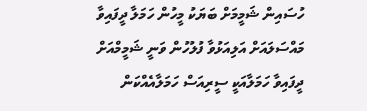ހުސައިން ޝަމީމަށް ބަޔަކު މީހުން ހަމަލާ ދީފައިވާ މައްސަލައަށް އަލިއަޅުވާ ފުލުހުން ވަނީ ޝަމީމްއަށް ދީފައިވާ ހަމަލާއަކީ ސީރިއަސް ހަމަލާއެއްކަން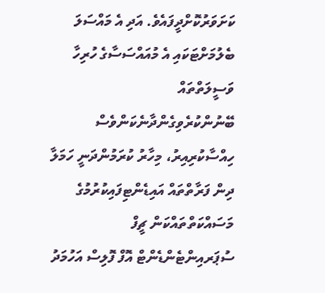ކަށަވަރުކޮށްދީފައެވެ. އަދި އެ މައްސަލަ ބެލުމަށްޓަކައި އެ މުއައްސަސާގެ ހުރިހާ ވަސީލަތްތައް ބޭނުންކުރެވިގެންދާނެކަންވެސް ހިއްސާކުރިއިރު، މިހާރު ކުރަމުންދަނީ ހަމަލާ ދިން ފަރާތްތައް އައިޑެންޓިފައިކުރުމުގެ މަސައްކަތްތައްކަން ޗީފް ސުޕަރއިންޓެންޑެންޓް އޮފް ފޮލިސް އަހުމަދު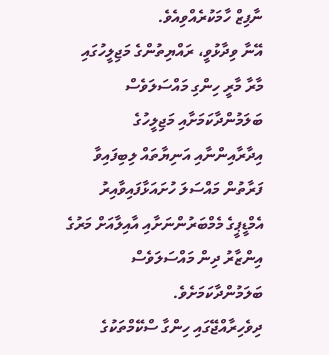ނާފިޒް ހާމަކުރެއްވިއެވެ.
އޭނާ ވިދާޅުވީ، ރައްޔިތުންގެ މަޖިލީހުގައި މާރާ މާރީ ހިންގި މައްސަލަވެސް ބަލަމުންދާކަމަށާއި މަޖިލީހުގެ އިދާރާއިންނާއި އަނިޔާތައް ލިބިފައިވާ ފަރާތުން މައްސަލަ ހުށައަޅާފައިވާއިރު އެމްޑީޕީގެ މެމްބަރުންނަށާއި އާއިލާއަށް މަރުގެ އިންޒާރު ދިން މައްސަލަވެސް ބަލަމުންދާކަމަށެވެ.
ދިވެހިރާއްޖޭގައި ހިންގާ ސްކޭމްތަކުގެ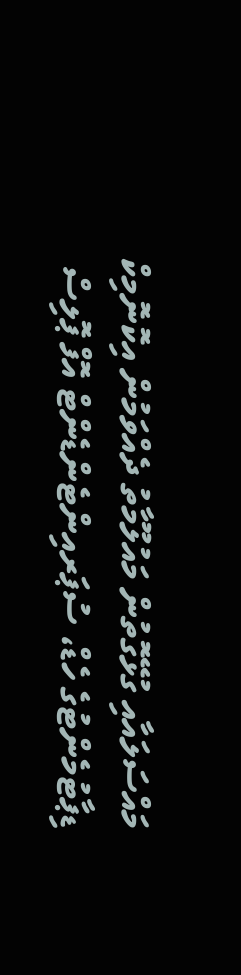މައްސަލައާއި ގުޅޭގޮތުން މައުލޫމާތު ދެއްވަމުން އިކޮނޮމިކް ޑިޕާޓުމެންޓުގެ ހެޑް، ސުޕަރއިންޓެންޑެންޓް އޮފް ޕޮލިސް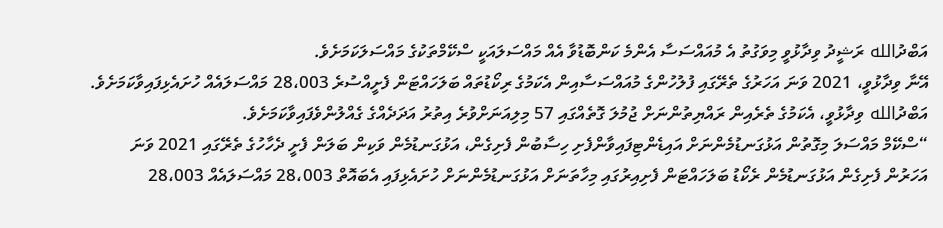އަބްދުالله ރަޝީދު ވިދާޅުވީ މިވަގުތު އެ މުއައްސަސާ އެންމެ ކަންބޮޑުވާ އެއް މައްސަލައަކީ ސްކޭމްތަކުގެ މައްސަލަކަމަށެވެ.
އޭނާ ވިދާޅުވީ، 2021 ވަނަ އަހަރުގެ ތެރޭގައި ފުލުހުންގެ މުއައްސަސާއިން އެކަމުގެ ރިކޯޑުތައް ބަލަހައްޓަން ފެށީއްސުރެ 28،003 މައްސަލައެއް ހުށައެޅިފައިވާކަމަށެވެ. އަބްދުالله ވިދާޅުވީ، އެކަމުގެ ތެރެއިން ރައްޔިތުންނަށް ޖުމުލަ ގޮތެއްގައި 57 މިލިއަނަށްވުރެ އިތުރު އަދަދެއްގެ ގެއްލުންވެފައިވާކަމަށެވެ.
“ސްކޭމް މައްސަލަ މިގޮތުން އަޅުގަނޑުމެންނަށް އައިޑެންޓިފައިވާންފެށި ހިސާބުން ފެށިގެން، އަޅުގަނޑުމެން ވަކިން ބަލަން ފެށީ ދެހާހުގެ ތެރޭގައި 2021 ވަނަ އަހަރުން ފެށިގެން އަޅުގަނޑުމެން ރެކޯޑު ބަލަހައްޓަން ފެށިއިރުގައި މިހާތަނަށް އަޅުގަނޑުމެންނަށް ހުށައެޅިފައި އެބައޮތް 28،003 މައްސަލައެއް 28،003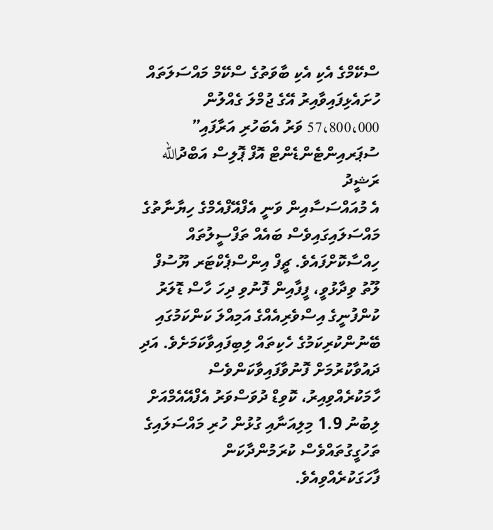ސްކޭމްގެ އެކި އެކި ބާވަތުގެ ސްކޭމް މައްސަލަތައް ހުށައެޅިފައިވާއިރު އޭގެ ޖުމްލަ ގެއްލުން 57،800،000 ވަރު އެބަހުރި އަރާފައި” ސުޕަރއިންޓެންޑެންޓް އޮފް ޕޮލިސް އަބްދުالله ރަޝީދު
އެ މުއައްސަސާއިން ވަނީ އެފްއޭފްއެމްގެ ހިޔާނާތުގެ މައްސަލައިގައިވެސް ބައެއް ތަފްސީލުތައް ހިއްސާކޮށްފައެވެ. ޗީފް އިންސްޕެކްޓަރ ޔޫސުފް ލޫތު ވިދާޅުވީ، ފީފާއިން ފޮނުވި ދިހަ ހާސް ޑޮލަރު ކުންފުނީގެ އިސްވެރިއެއްގެ އަމިއްލަ ކަންކަމުގައި ބޭނުންކުރިކަމުގެ ހެކިތައް ލިބިފައިވާކަމަށެވެ. އަދި ދައުވާކުރުމަށް ފޮނުވާފައިވާކަންވެސް ހާމަކުރެއްވިއިރު، ކޮވިޑް ދުވަސްވަރު އެފްއޭއެމްއަށް ލިބުނު 1.9 މިލިއަނާއި ގުޅުން ހުރި މައްސަލައިގެ ތަހުގީގުތައްވެސް ކުރަމުންދާކަން ފާހަގަކުރެއްވިއެވެ.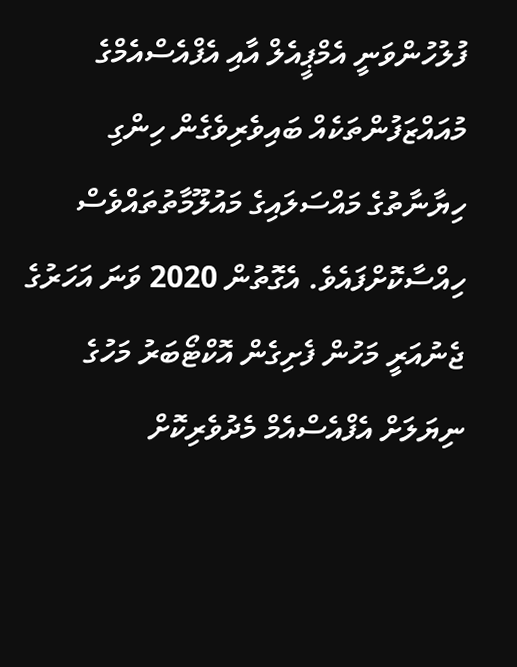ފުލުހުންވަނީ އެމްޕީއެލް އާއި އެފްއެސްއެމްގެ މުއައްޒަފުންތަކެއް ބައިވެރިވެގެން ހިންގި ހިޔާނާތުގެ މައްސަލައިގެ މައުލޫމާތުތައްވެސް ހިއްސާކޮށްފައެވެ. އެގޮތުން 2020 ވަނަ އަހަރުގެ ޖެނުއަރީ މަހުން ފެށިގެން އޮކްޓޯބަރު މަހުގެ ނިޔަލަށް އެފްއެސްއެމް މެދުވެރިކޮށް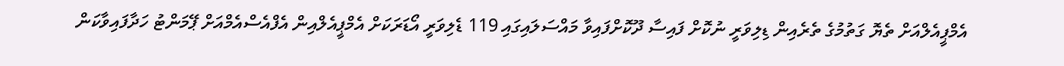އެމްޕީއެލްއަށް ތެޔޮ ގަތުމުގެ ތެރެއިން ޑިލިވަރީ ނުކޮށް ފައިސާ ދޫކޮށްފައިވާ މައްސަލައިގައި 119 ޑެލިވަރީ އޯޑަރަކަށް އެމްޕީއެލްއިން އެފްއެސްއެމްއަށް ޕޭމަންޓު ހަދާފައިވާކަން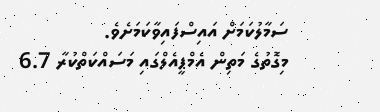ސަމާލުކަމަށް އައިސްފައިވާކަމަށެވެ.
މިގޮތުގެ މަތިން އެމްޕީއެލްގައި މަސައްކަތްކުރާ 6.7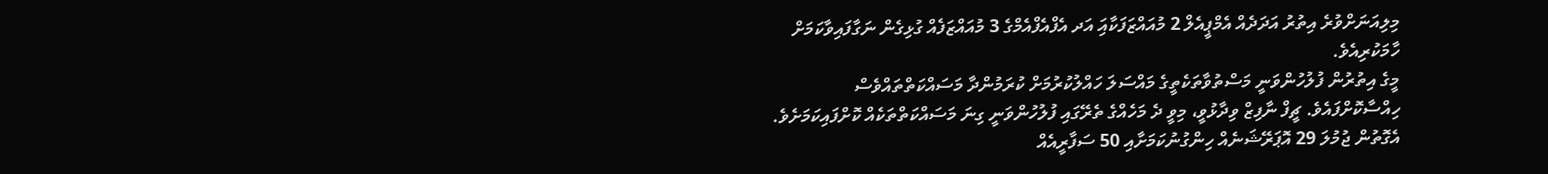މިލިއަނަށްވުރެ އިތުރު އަދަދެއް އެމްޕީއެލް 2 މުއައްޒަފަކާއިަ އަދ އެފްއެފްއެމްގެ 3 މުއައްޒަފެއް ގުޅިގެން ނަގާފައިވާކަމަށް ހާމަކުރިއެވެ.
މީގެ އިތުރުން ފުލުހުންވަނީ މަސްތުވާތަކެތީގެ މައްސަލަ ހައްލުކުރުމަށް ކުރަމުންދާ މަސައްކަތްތައްވެސް ހިއްސާކޮށްފައެވެ. ޗީފް ނާފިޒް ވިދާޅުވީ، މިވީ ދެ މަހެއްގެ ތެރޭގައި ފުލުހުންވަނީ ގިނަ މަސައްކަތްތަކެއް ކޮށްފައިކަމަށެވެ. އެގޮތުން ޖުމުލަ 29 އޮޕަރޭޝަނެއް ހިންގުނުކަމަށާއި 50 ސަފާރީއެއް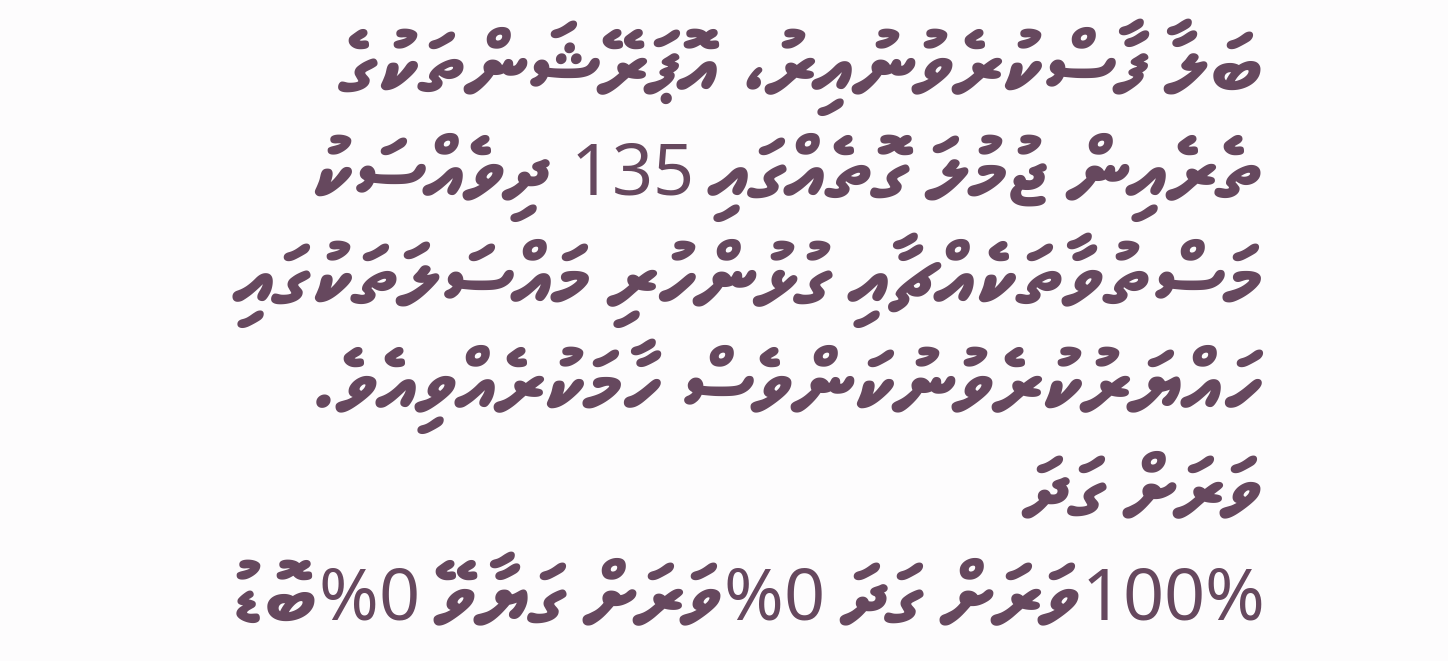ބަލާ ފާސްކުރެވުނުއިރު، އޮޕަރޭޝަންތަކުގެ ތެރެއިން ޖުމުލަ ގޮތެއްގައި 135 ދިވެއްސަކު މަސްތުވާތަކެއްޗާއި ގުޅުންހުރި މައްސަލަތަކުގައި ހައްޔަރުކުރެވުނުކަންވެސް ހާމަކުރެއްވިއެވެ.
ވަރަށް ގަދަ
100%ވަރަށް ގަދަ 0%ވަރަށް ގަޔާވޭ 0%ބޮޑު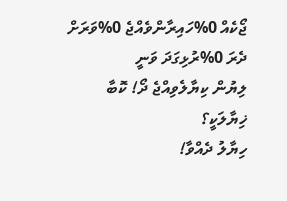ޖޯކެއް 0%ހައިރާންވެއްޖެ 0%ވަރަށް ދެރަ 0%ރުޅިގަދަ ވަނީ
ލިޔުން ކިޔާލެވިއްޖެ ދޯ! ކޮބާ ޚިޔާލަކީ؟
ހިޔާލު ދެއްވާ!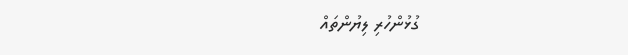ގުޅުންހުރި ލިޔުންތައް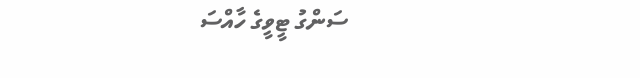ސަންގު ޓީވީގެ ހާއްސަ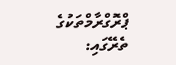ޕްރޮގްރާމްތަކުގެ ތެރޭގައި: